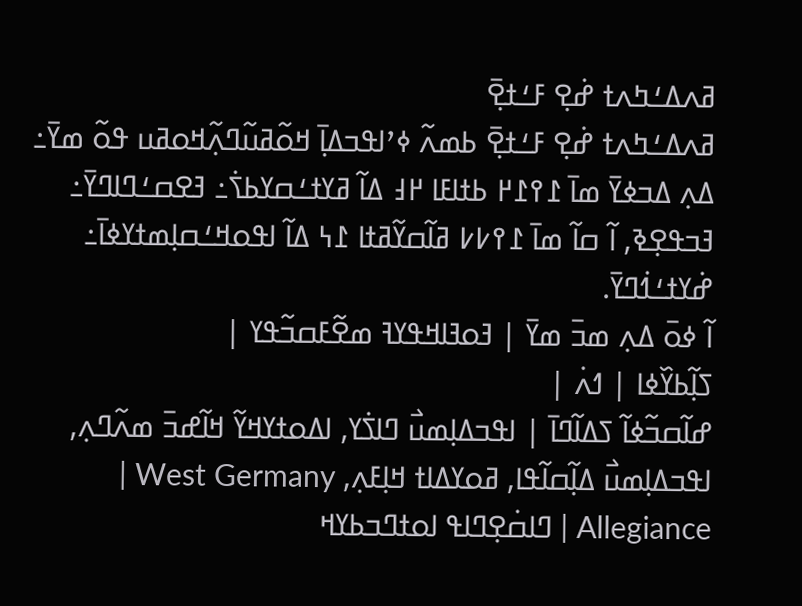ߥߍߡߑߤߍߙ ߝ߭ߐ߲ ߓߑߙߐ߲߫
ߥߍߡߑߤߍߙ ߝ߭ߐ߲ ߓߑߙߐ߲߫ ߕߘߍ߬ ߦߴߊߟߏߡߊ߲߫ ߞߋ߬ߥߎ߬ߣߍ߲߬ߞߋߥߎ ߟߋ߬ ߘߌ߫߸ ߡߍ߲ ߡߏߦߌ߫ ߘߊ߫ ߁߉߁߂ ߕߙߊߓߊ ߂߃ ߡߊ߬ ߥߌߙߑߛߌߕߖ߭߸ ߔߐߛߑߣߊߣߌ߫߸ ߔߏߟߐ߲ߢ, ߊ߬ ߛߊ߬ ߘߊ߫ ߁߉߇߇ ߥߊ߬ߛߌ߬ߥߙߊ ߁߆ ߡߊ߬ ߊߟߋߞߑߛߊ߲ߘߙߌߦߊ߫߸ ߝ߭ߌߙߑߗ߭ߣߌ߫.
ߊ߬ ߦߋ߫ ߡߍ߲ ߘߏ߫ ߘߌ߫ | ߔߋߔߊߞߟߌߔ ߘߐ߬ߓߛߏ߬ߟߌ |
ߖߊ߲߬ߕߌ߰ߦߊ | ߗߍ߭ |
ߝߊ߬ߛߏ߬ߦߊ߬ ߖߡߊ߬ߣߊ߫ | ߊߟߏߡߊ߲ߘߎ߯ ߣߊߖ߭ߌ, ߊߡߋߙߌߞߌ߬ ߞߊ߬ߝߏ߫ ߘߍ߬ߣߍ߲, ߊߟߏߡߊ߲ߘߎ߯ ߡߊ߲߬ߛߊ߬ߟߊ, ߥߋߌߡߊߙ ߞߊ߲ߓߍ߲, West Germany |
Allegiance | ߣߊߛ߭ߐ߲ߣߊߟ ߊߋߙߣߏߕߌߞ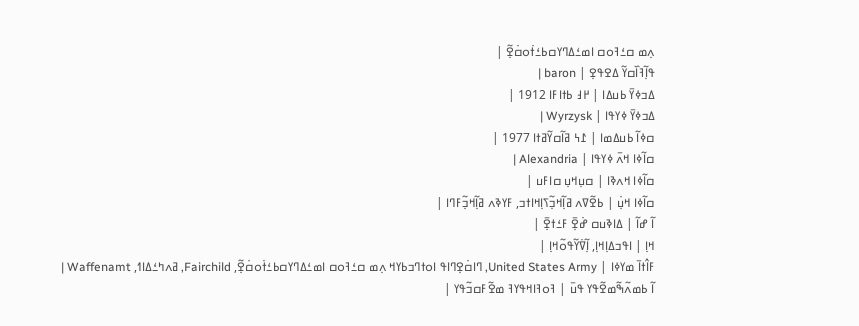ߍ߲ߘ ߛߑߔߋߛ ߊߘߑߡߣߌߛߕߑߙ߭ߋߛ߭ߐ߲߬ |
ߟߊ߲߬ߔߊ߰ߛߌ߬ ߡߐߟߐ߲ | baron |
ߡߏߦߌ߫ ߕߎߡߊ | ߂߃ ߕߙߊߓߊ 1912 |
ߡߏߦߌ߫ ߦߌߟߊ | Wyrzysk |
ߛߦߊ߬ ߕߎߡߘߊ | ߁߆ ߥߊ߬ߛߌ߬ߥߙߊ 1977 |
ߛߊ߬ߦߊ ߞߍ߫ ߦߌߟߊ | Alexandria |
ߛߊ߬ߦߊ ߞߍߢߊ | ߛߎ߲ߞߎ߲ ߛߊߓߎ |
ߛߊ߬ߦߊ ߞߎ߲߭ | ߕߐ߬ߜߍ ߥߊ߲߬ߞߏ߲߬ߖߊ߲ߞߊߙߏ, ߓߌߢߍ ߥߊ߲߬ߞߏ߲߬ߓߣߊ |
ߊ߬ ߝߊ߬ | ߡߊߢߎߛ ߝ߭ߐ߲߫ ߓߑߙߐ߲߫ |
ߞߊ߲ | ߊߟߏߡߊ߲ߞߊ߲, ߊ߲߬ߜ߭ߌ߬ߟߋ߬ߞߊ߲ |
ߓߊ߮ߙߊ߫ ߘߌߦߊ | United States Army, ߣߊߛ߭ߐ߲ߣߊߟ ߊߋߙߣߏߕߌߞ ߍ߲ߘ ߛߑߔߋߛ ߊߘߑߡߣߌߛߕߑߙ߭ߋߛ߭ߐ߲߬, Fairchild, ߥߍߤߑߡߊߗ, Waffenamt |
ߊ߬ ߕߘߍ߬ߒ߬ߘߐ߬ߟߌ ߟߎ߫ | ߔߋߔߊߞߟߌߔ ߘߐ߬ߓߛߏ߬ߟߌ |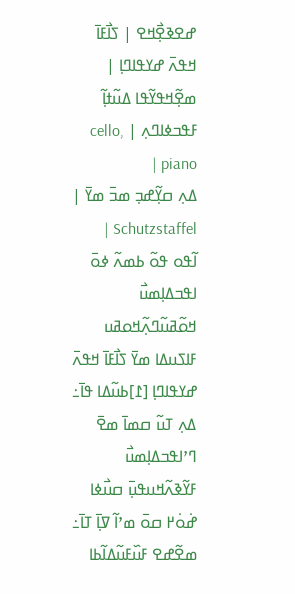ߝߐߢߐ߲߯ߞߐ | ߖߊ߯ߓߊ߫ ߞߟߍ߫ ߝߌߟߊߣߊ߲ |
ߘߐ߲߬ߞߟߌ߬ߟߊ ߡߎ߬ߙߊ߲߬ ߓߟߏߦߊߣߍ߲ | cello, piano |
ߡߍ߲ ߛߌ߲߬ߝߏ߲ ߘߏ߫ ߘߌ߫ | Schutzstaffel |
ߊ߬ߟߋ ߟߋ߬ ߕߘߍ߬ ߦߋ߫ ߊߟߏߡߊ߲ߘߎ߯ ߞߋ߬ߥߎ߬ߣߍ߲߬ߞߋߥߎ ߓߊߖߎߡߊ ߘߌ߫ ߖߊ߯ߓߊ߫ ߞߟߍ߫ ߝߌߟߊߣߊ߲ [߁]ߕߎ߬ߡߊ ߟߊ߫߸ ߡߍ߲ ߠߎ߬ ߛߘߊ߫ ߘߐ߫ ߣߴߊߟߏߡߊ߲ߘߎ߯ ߓߌ߬ߢߍ߬ߞߎߟߎ߲߫ ߛߎ߯ߦߊ ߝ߭ߋ߭߂ ߛߋ߫ ߘߴߊ߬ ߜߊ߲߫ ߠߊ߫߸ ߘߐ߬ߝߐ ߓߎ߰ߓߎ߬ߡߊ߬ߕߊ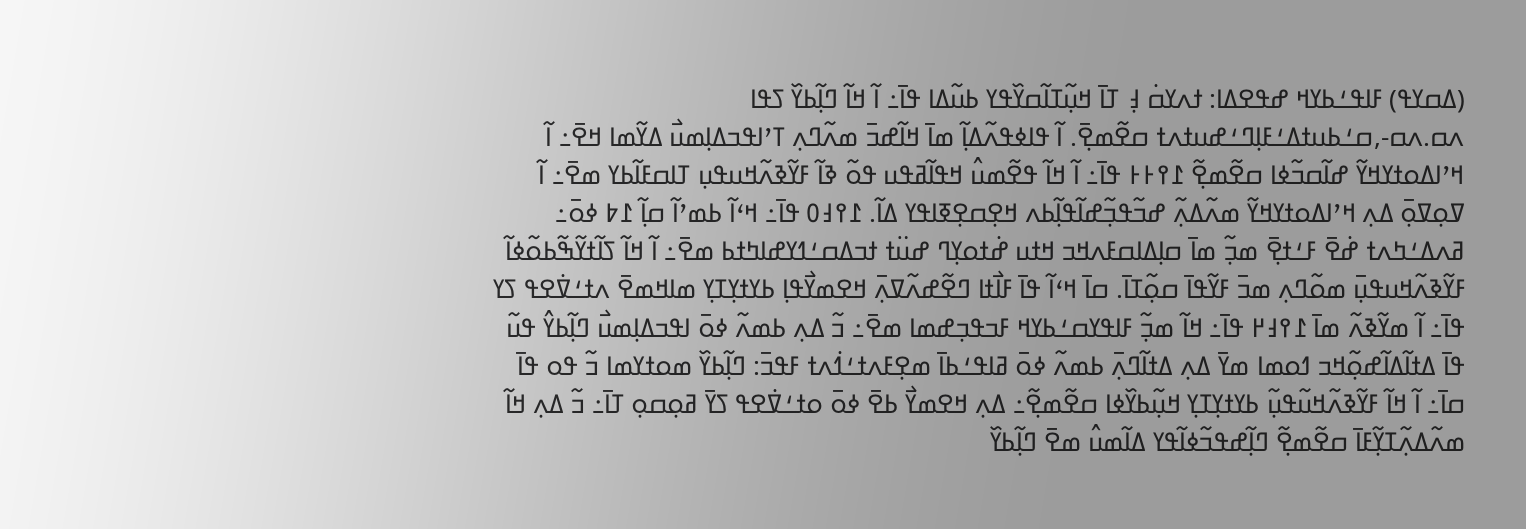(ߡߛߌߟ) ߓߊߟߑߕߌߞ ߝߟߐߡߊ: ߙߍߌߛ߭ ߃߲ ߠߊ߫ ߞߎ߲߬ߠߊ߬ߛߌ߰ߟߌ ߕߎ߬ߡߊ ߟߊ߫߸ ߊ߬ ߞߊ߬ ߣߊ߲߬ߕߌ߰ ߖߟߊ ߍߛ.ߍߛ-,ߛߑߕߎߙߡߑߓߊ߲ߣߑߝߎߙߍߙ ߛߐ߬ߘߐ߲߫. ߊ߬ ߟߊߦߟߍ߬ߡߊ߲߬ ߘߊ߫ ߞߊ߬ߝߏ߫ ߘߍ߬ߣߍ߲ ߠߴߊߟߏߡߊ߲ߘߎ߯ ߡߌ߬ߘߊ ߞߐ߫߸ ߊ߬ ߞߴߊߡߋߙߌߞߌ߬ ߝߊ߬ߛߏ߬ߦߊ ߛߐ߬ߘߐ߲߬ ߁߉߅߅ ߟߊ߫߸ ߊ߬ ߞߊ߬ ߟߐ߬ߘߎ߮ ߞߟߊ߬ߥߟߎ ߟߋ߬ ߢߊ߬ ߓߌ߬ߢߍ߬ߞߎߟߎ߲ ߠߊߛߓߊ߬ߕߌ ߘߐ߫߸ ߊ߬ ߜߋ߲ߜߋ߲߫ ߡߍ߲ ߞߴߊߡߋߙߌߞߌ߬ ߘߍ߬ߡߍ߲߬ ߝߏ߬ߟߏ߲߬ߝߊ߬ߟߊ߲߬ߕߍ ߞߐ߲ߛߐ߲ߧߊߟߌ ߡߊ߬. ߁߉߃߀ ߟߊ߫߸ ߞߵߊ߬ ߕߘߴߊ߬ ߛߊ߲߬ ߁߈ ߦߋ߫߸ ߥߍߡߑߤߍߙ ߝ߭ߐ߫ ߓߑߙߐ߲߫ ߘߏ߲߬ ߘߊ߫ ߛߊ߲ߡߊߛߓߍߞߏ ߞߙߎ ߝ߭ߙߋߌ߲ߣ ߝߎ߳ߙ ߙߏߡߛߑߗߌߝߊߤߙߕ ߘߐ߫߸ ߊ߬ ߞߊ߬ ߖߊ߬ߙߌ߬ߒ߬ߕߋ߬ߦߊ߬ ߓߌ߬ߢߍ߬ߞߎߟߎ߲߫ ߘߋ߬ߣߍ߲ ߘߏ߫ ߓߌ߬ߟߊ߫ ߛߋ߲߬ߠߊ߫. ߛߊ߫ ߞߵߊ߬ ߟߊ߫ ߓߊ߯ߙߊ ߣߐ߬ߝߍ߬ߜߍ߲߫ ߞߐߘߌ߯ߟߊ߲ ߕߌߙߌ߲ߠߌ߲ ߘߊߞߘߐ߫ ߍߙߑߜ߭ߐߟ ߖߌ ߟߊ߫߸ ߊ߬ ߘߌ߬ߢߍ߬ ߘߊ߫ ߁߉߃߂ ߟߊ߫߸ ߞߊ߬ ߘߏ߲߬ ߓߊߟߌߛߑߕߌߞ ߓߏߟߏ߲ߝߘߊ ߘߐ߫߸ ߏ߬ ߡߍ߲ ߕߘߍ߬ ߦߋ߫ ߊߟߏߡߊ߲ߘߎ߯ ߣߊ߲߬ߕߌ߮ ߟߎ߬ ߟߊ߫ ߡߙߊ߬ߡߊ߬ߝߋ߲߬ߞߏ ߗߋߘߊ ߘߌ߫ ߡߍ߲ ߡߙߊ߬ߣߍ߲߫ ߕߘߍ߬ ߦߋ߫ ߥߊߟߑߕߊ߫ ߘߐ߲ߓߍߙߑߗ߭ߍߙ ߓߟߏ߫: ߣߊ߲߬ߕߌ߰ ߘߋߙߌߘߊ ߏ߬ ߟߋ ߟߊ߫ ߛߊ߫߸ ߊ߬ ߞߊ߬ ߓߌ߬ߢߍ߬ߞߎ߬ߟߎ߲߬ ߕߌߙߌ߲ߠߌ߲ ߞߎ߲߬ߕߌ߰ߦߊ ߛߐ߬ߘߐ߲߬߸ ߡߍ߲ ߞߐߘߌ߯ ߕߐ߫ ߦߋ߫ ߋߙߑߜ߭ߐߟ ߖߌ߫ ߥߋ߲ߛߋ߲ ߠߊ߫߸ ߏ߬ ߡߍ߲ ߞߊ߬ ߘߍ߬ߡߍ߲߬ߠߌ߲߬ߓߊ߫ ߛߐ߬ߘߐ߲߬ ߣߊ߲߬ߝߟߏ߬ߦߊ߬ߟߌ ߡߊ߬ߘߎ߮ ߘߐ߫ ߣߊ߲߬ߕߌ߰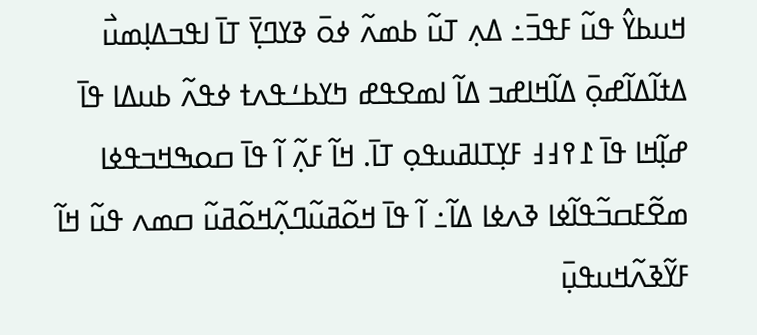ߞߎߕߌ߮ ߟߎ߬ ߓߟߏ߫߸ ߡߍ߲ ߠߎ߬ ߕߘߍ߬ ߦߋ߫ ߢߌߣߌ߲߫ ߠߊ߫ ߊߟߏߡߊ߲ߘߎ߯ ߡߙߊ߬ߡߊ߬ߝߋ߲߫ ߡߊ߬ߞߊߝߏ ߡߊ߬ ߊߘߐߟߝ ߤߌߕߑߟߍߙ ߦߟߍ߬ ߕߎߡߊ ߟߊ߫ ߝߊ߲߬ߞߊ ߟߊ߫ ߁߉߃߃ ߓߌ߲ߠߊߥߎߟߋ߲ ߠߊ߫. ߞߊ߬ ߓߍ߲߬ ߊ߬ ߟߊ߫ ߛߋߒߞߏߟߦߊ ߘߐ߬ߓߛߏ߬ߟߊ߬ߦߊ ߢߍߦߊ ߡߊ߬߸ ߊ߬ ߟߊ߫ ߞߋ߬ߥߎ߬ߣߍ߲߬ߞߋ߬ߥߎ߬ ߛߘߍ ߟߎ߬ ߞߊ߬ ߓߌ߬ߢߍ߬ߞߎߟߎ߲߫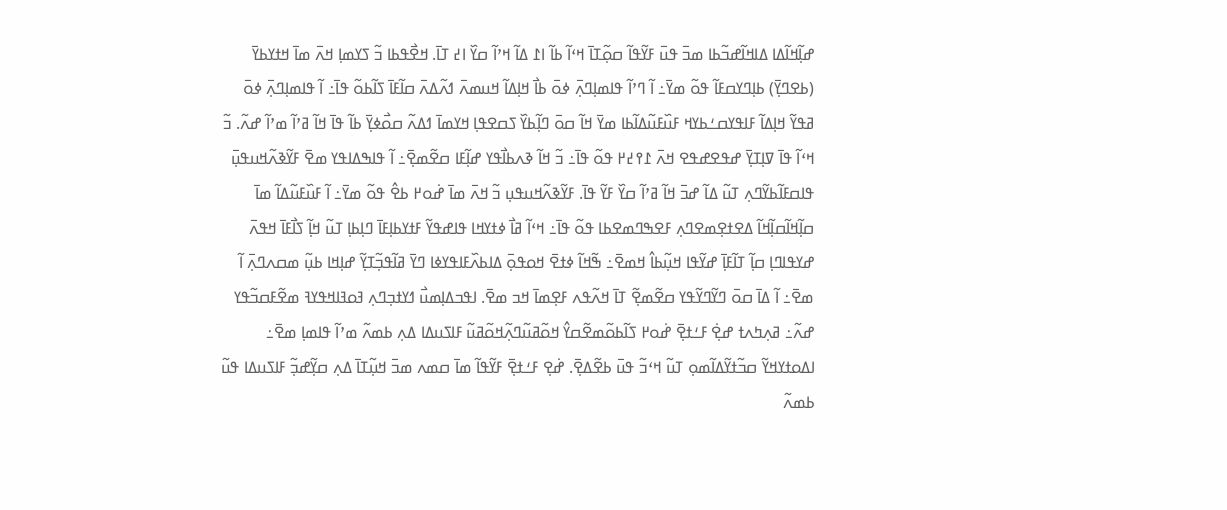ߝߊ߲߬ߞߊ߬ߡߊ ߡߊߞߊ߬ߝߏ߬ߕߊ ߘߏ߫ ߟߎ߫ ߓߌ߬ߟߊ߬ ߛߋ߲߬ߠߊ߫ ߞߵߊ߬ ߕߊ߬ ߊ߁ ߡߊ߬ ߞߴߊ߬ ߛߌ߰ ߊ߄ ߠߊ߫. ߞߐ߯ߟߕߊ ߏ߬ ߖߌߘߊ߲ ߞߍ߫ ߘߊ߫ ߞߙߌߕߌ߫ (ߕߐߣߌ߲߫) ߕߊ߲ߣߌߛߓߊ߬ ߟߋ߬ ߘߌ߫߸ ߊ߬ ߣߴߊ߬ ߟߊߘߊ߲ߣߍ߲߫ ߦߋ߫ ߕߊ߯ ߞߊ߲ߡߊ߬ ߞߎߘߍ߫ ߗߍ߬ߡߍ߫ ߛߊ߬ߓߊ߫ ߖߊ߬ߕߋ߬ ߟߊ߫߸ ߊ߬ ߟߊߘߊ߲ߣߍ߲߫ ߦߋ߫ ߥߟߌ߬ ߞߊ߲ߡߊ߬ ߓߊߟߌߛߑߕߌߞ ߓߎ߰ߓߎ߬ߡߊ߬ߕߊ ߘߌ߫ ߞߊ߬ ߛߋ߫ ߣߊ߲߬ߕߌ߰ ߖߛߐߟߊ߲ ߞߌߘߊ߫ ߗߡߍ߬ ߛߋ߯ߦߌ߲߫ ߕߊ߬ ߟߊ߫ ߞߊ߬ ߥߴߊ߬ ߘߴߊ߬ ߝߍ߬. ߏ߬ ߞߵߊ߬ ߟߊ߫ ߜߊ߲ߠߌ߲߫ ߝߟߐߝߟߐ ߞߍ߫ ߁߉߄߂ ߟߋ߬ ߟߊ߫߸ ߏ߬ ߞߊ߬ ߢߍߕߊ߯ߟߌ ߝߊ߲߬ߓߊ ߛߐ߬ߘߐ߲߫߸ ߊ߬ ߟߊߒߡߊߟߌ ߘߐ߫ ߓߌ߬ߢߍ߬ߞߎߟߎ߲߫ ߟߊߛߓߊ߬ߕߌ߬ߣߍ߲ ߠߎ߬ ߡߊ߬ ߝߏ߫ ߞߊ߬ ߥߴߊ߬ ߛߌ߰ ߓߌ߬ ߟߊ߫. ߓߌ߬ߢߍ߬ߞߎߟߎ߲ ߏ߬ ߞߍ߫ ߘߊ߫ ߝ߭ߋ߂ ߕߐ߮ ߟߋ߬ ߘߌ߫߸ ߊ߬ ߓߎ߰ߓߎ߬ߡߊ߬ ߘߊ߫ ߛߊ߲߬ߞߊ߬ߛߊ߲߬ߞߊ߬ ߡߐߙߐ߲ߘߐߣߍ߲ ߓߐߒߣߘߐߕߊ ߟߋ߬ ߟߊ߫߸ ߞߵߊ߬ ߥߊ߯ ߦߙߌߞߊ ߟߊߝߟߌ߬ ߓߙߌߕߊ߲ߓߊ߫ ߣߊ߲ߕߊ߲ ߠߎ߬ ߞߊ߲߬ ߖߊ߯ߓߊ߫ ߞߟߍ߫ ߝߌߟߊߣߊ߲ ߛߊ߲߬ ߠߊ߬ߓߊ߲߫ ߝߌ߬ߟߊ ߞߎ߲߬ߕߊ߮ ߞߘߐ߫߸ ߒ߬ߞߊ߬ ߦߙߐ߫ ߞߋߟߋ߲߫ ߡߊߕߍ߰ߓߊߟߌߦߊ ߣߌ߫ ߥߊ߬ߟߏ߲߬ߠߌ߲߬ ߝߊ߲ߞߊ ߕߎ߲߬ ߘߛߍߣߍ߲߫ ߊ߬ ߘߐ߫߸ ߊ߬ ߡߊ߫ ߛߋ߫ ߣߌ߬ߣߌ߬ߟߌ ߛߐ߬ߘߐ߲߬ ߠߊ߫ ߞߍ߬ߟߍ ߓߐ߲ߘߊ߫ ߞߏ ߘߐ߫. ߊߟߏߡߊ߲ߘߎ߯ ߗߌߙߏ߲ߣߍ߲ ߔߋߔߊߞߟߌߔ ߘߐ߬ߓߛߏ߬ߟߌ ߝߍ߬߸ ߥߍ߲ߤߍߙ ߝߐ߲߭ ߓߑߙߐ߲߫ ߝ߭ߋ߂ ߖߊ߬ߕߋ߬ߘߐ߬ߛߌ߮ ߞߋ߬ߥߎ߬ߣߍ߲߬ߞߋ߬ߥߎ߬ ߓߊߖߎߡߊ ߡߍ߲ ߕߘߍ߬ ߘߴߊ߬ ߟߊߘߊ߲ ߘߐ߫߸ ߊߡߋߙߌߞߌ߬ ߛߏ߬ߙߌ߬ߡߊ߬ߘߋ߲ ߠߎ߬ ߞߵߏ߬ ߟߎ߫ ߕߐ߬ߡߐ߲߫. ߝ߭ߐ߲ ߓߑߙߐ߲߫ ߓߌ߬ߟߊ߬ ߘߊ߫ ߛߘߍ ߘߏ߫ ߞߎ߲߬ߠߊ߫ ߡߍ߲ ߛߌ߲߬ߝߏ߲߬ ߓߊߖߎߡߊ ߟߎ߬ ߕߘߍ߬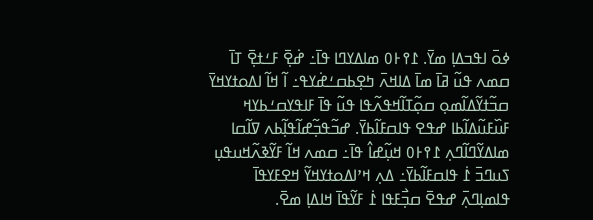ߦߋ߫ ߊߟߏߡߊ߲ ߘߌ߫. ߁߉߅߀ ߘߊߡߌߣߊ ߟߊ߫߸ ߝ߭ߐ߲߫ ߓߑߙߐ߲߫ ߠߊ߫ ߛߘߍ ߟߎ߬ ߥߊ߫ ߘߊ߫ ߡߊߞߍ߫ ߤߐ߲ߕߛߑߝ߭ߌߟ߸ ߊ߬ ߞߊ߬ ߊߡߋߙߌߞߌ߫ ߛߏ߬ߙߌ߬ߡߊ߬ߘߋ߲ ߛߋ߲߬ߠߊ߬ߞߟߍ߬ߟߊ ߟߎ߬ ߟߊ߫ ߓߊߟߌߛߑߕߌߞ ߓߎ߰ߓߎ߬ߡߊ߬ߕߊ ߝߟߐ ߟߊߛߓߊ߬ߕߌ߫. ߝߏ߬ߟߏ߲߬ߝߊ߬ߟߊ߲߬ߕߍ ߜߊ߬ߛߊ ߘߊߡߌ߬ߣߊ߬ߣߍ߲ ߁߉߅߀ ߞߎ߲߬ߝߊ߮ ߟߊ߫߸ ߛߘߍ ߞߊ߬ ߓߌ߬ߢߍ߬ߞߎߟߎ߲ ߖߎߣߏ߫ ߁߭ ߟߊߛߓߊ߬ߕߌ߫߸ ߡߍ߲ ߞߴߊߡߋߙߌߞߌ߬ ߞߐߓߌߟߊ߫ ߟߊߘߊ߲ߣߍ߲߫ ߝߟߐ߫ ߛߏ߲߯ߓߟߊ ߁߭ ߓߌ߬ߟߊ߫ ߞߊߡߊ߲ ߘߐ߫.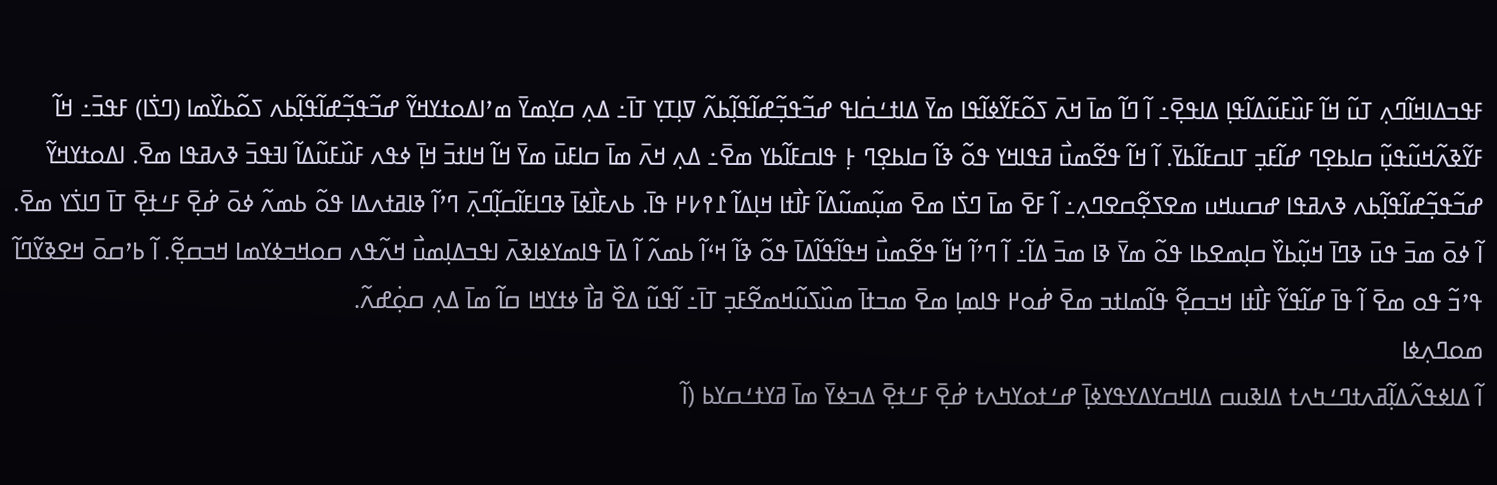ߓߟߏߡߊߞߊ߬ߣߍ߲ ߠߎ߬ ߞߊ߬ ߓߎ߰ߓߎ߬ߡߊ߬ߟߊ߲ ߡߊߟߐ߲߫߸ ߊ߬ ߣߊ߬ ߘߊ߫ ߞߍ߫ ߖߋ߬ߓߌ߬ߦߊ߬ߟߊ ߘߌ߫ ߡߊߙߑߛ߭ߊߟ ߝߏ߬ߟߏ߲߬ߝߊ߬ߟߊ߲߬ߕߍ߬ ߜߊ߲ߠߌ߲ ߠߊ߫߸ ߡߍ߲ ߛߌ߲ߘߌ߫ ߘߴߊߡߋߙߌߞߌ߬ ߝߏ߬ߟߏ߲߬ߝߊ߬ߟߊ߲߬ߕߍ ߖߋ߬ߕߌ߰ߘߊ (ߣߖ߭ߊ) ߓߟߏ߫߸ ߞߊ߬ ߓߌ߬ߢߍ߬ߞߎ߬ߟߎ߲߬ ߛߊߕߐ߲ߣ ߝߊ߬ߓߏ߲ ߠߊߛߓߊ߬ߕߌ߫. ߊ߬ ߞߊ߬ ߟߐ߬ߘߎ߯ ߥߟߊߞߌ ߟߋ߬ ߢߊ߬ ߛߊߕߐ߲ߣ ߅߲ ߟߊߛߓߊ߬ߕߌ ߘߐ߫߸ ߡߍ߲ ߞߍ߫ ߘߊ߫ ߛߊߓߎ߫ ߘߌ߫ ߞߊ߬ ߞߊߙߏ߫ ߞߊ߲߫ ߦߟߍ ߓߎ߰ߓߎ߬ߡߊ߬ ߊߔߟߏ߫ ߢߍߥߟߊ ߘߐ߫. ߊߡߋߙߌߞߌ߬ ߝߏ߬ߟߏ߲߬ߝߊ߬ߟߊ߲߬ߕߍ ߢߍߥߟߊ ߝߛߎߞߎ ߘߐߖߐ߲߬ߛߐߣߍ߲߸ ߊ߬ ߓߐ߫ ߘߊ߫ ߣߖ߭ߊ ߘߐ߫ ߘߎ߲߬ߘߎ߬ߡߊ߬ ߓߊ߯ߙߊ ߞߊ߲ߡߊ߬ ߁߉߇߂ ߟߊ߫. ߕߍߓߊ߯ߦߊ߫ ߢߣߊߓߊ߬ߛߊ߲߬ߣߍ߲߫ ߣߴߊ߬ ߢߊߥߙߍߡߊ ߟߋ߬ ߕߘߍ߬ ߦߋ߫ ߝ߭ߐ߲߫ ߓߑߙߐ߲߫ ߠߊ߫ ߣߊߖ߭ߌ ߘߐ߫. ߊ߬ ߦߋ߫ ߘߏ߫ ߟߎ߫ ߢߣߊ߫ ߞߎ߲߬ߕߌ߰ ߛߊ߲ߘߐߕߊ ߟߋ߬ ߘߌ߫ ߢߊ ߘߏ߫ ߡߊ߬߸ ߊ߬ ߣߴߊ߬ ߞߊ߬ ߟߐ߬ߘߎ߯ ߞߟߊ߬ߟߊ߬ߡߊ߫ ߟߋ߬ ߢߊ߬ ߞߵߊ߬ ߕߘߍ߬ ߊ߬ ߡߊ߫ ߟߊߘߌߦߊߢߍ߫ ߊߟߏߡߊ߲ߘߎ߯ ߞߍ߬ߟߍ ߛߋߞߏߦߌߘߊ ߞߏߛߐ߲߬. ߊ߬ ߕߴߛߋ߫ ߞߐߢߌ߬ߣߊ߬ ߟߴߏ߬ ߟߋ ߘߐ߫ ߊ߬ ߟߊ߫ ߝߊ߬ߟߌ߬ ߓߊ߯ߙߊ ߞߏߛߐ߲߬ ߟߊ߬ߘߊߙߏ ߘߐ߫ ߝ߭ߋ߂ ߟߊߘߊ߲ ߘߐ߫ ߘߏߙߊ߫ ߘߎ߰ߖߎ߬ߞߘߐ߬ߓߏ߲ ߠߊ߫߸ ߊ߬ߟߎ߬ ߡߐ߰ ߥߊ߯ ߦߙߌߞߊ ߛߊ߬ ߘߊ߫ ߡߍ߲ ߛߋ߲߭ߝߍ߬.
ߘߋߣߍ߲ߦߊ
ߊ߬ ߡߊߦߟߍ߬ߡߊ߲߬ߥߍߙߣߑߤߍߙ ߡߊߢߎߛ ߡߊߞߛߌߡߌߟߌߦߊ߲߫ ߝߑߙߋߌߤߍߙ ߝ߭ߐ߲߫ ߓߑߙߐ߲߫ ߡߏߦߌ߫ ߘߊ߫ ߥߌߙߑߛߌߕ (ߊ߬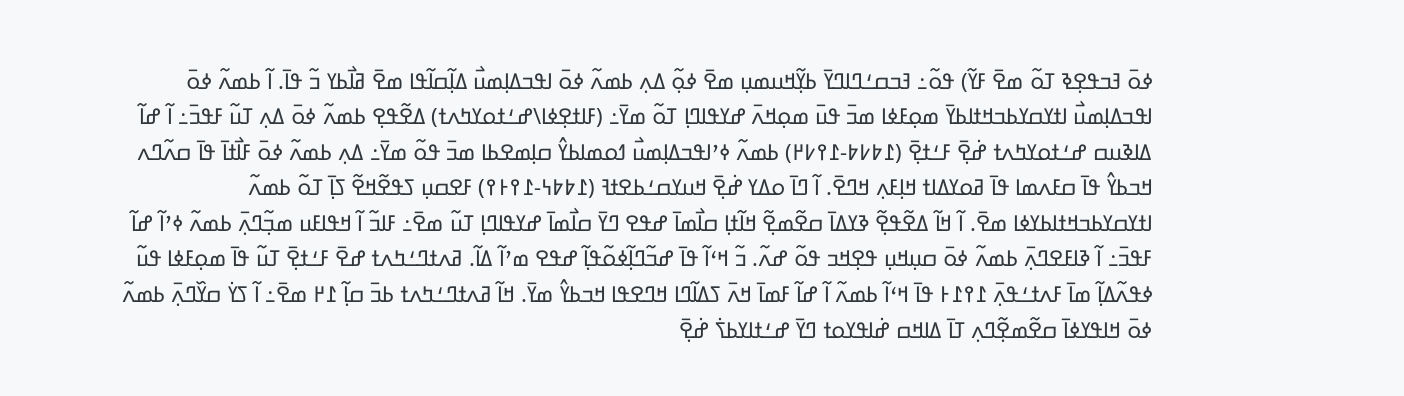ߦߋ߫ ߔߏߟߐ߲ߢ ߠߋ߬ ߘߐ߫ ߓߌ߬) ߟߋ߬߸ ߔߏߛߑߣߊߣߌ߫ ߕߌ߲߬ߞߎߘߎ߲ ߘߐ߫ ߦߋ߲߬ ߡߍ߲ ߕߘߍ߬ ߦߋ߫ ߊߟߏߡߊ߲ߘߎ߯ ߡߊ߲߬ߛߊ߬ߟߊ ߘߐ߫ ߥߊ߯ߕߌ ߏ߬ ߟߊ߫. ߊ߬ ߕߘߍ߬ ߦߋ߫ ߊߟߏߡߊ߲ߘߎ߯ ߊߙߌߛߌߕߏߞߙߊߕߌ߫ ߘߋ߲ߓߦߊ ߘߏ߫ ߟߎ߫ ߘߋ߲ߞߍ߫ ߝߌߟߊߣߊ߲ ߠߋ߬ ߘߌ߫߸ (ߓߊߙߐ߲ߦߊ\ߝߑߙߋߌߤߍߙ) ߡߐ߬ߟߐ߲ ߕߘߍ߬ ߦߋ߫ ߡߍ߲ ߠߎ߬ ߓߟߏ߫߸ ߊ߬ ߝߊ߬ ߡߊߢߎߛ ߝߑߙߋߌߤߍߙ ߝ߭ߐ߲߫ ߓߑߙߐ߲߫ (߁߈߇߈-߁߉߇߂) ߕߘߍ߬ ߦߴߊߟߏߡߊ߲ߘߎ߯ ߗߋߘߊߕߌ߮ ߛߊ߲ߘߐߕߊ ߘߏ߫ ߟߋ߬ ߘߌ߫߸ ߡߍ߲ ߕߘߍ߬ ߦߋ߫ ߓߊ߯ߙߊ߫ ߟߊ߫ ߛߍ߬ߣߍ ߞߏߕߌ߮ ߟߊ߫ ߛߓߍߘߊ ߟߊ߫ ߥߋߌߡߊߙ ߞߊ߲ߓߍ߲ ߞߣߐ߫. ߊ߬ ߣߊ߫ ߋߡߌ ߝ߭ߐ߲߫ ߞߎߌߛߑߕߐߙߔ (߁߈߈߆-߁߉߅߉) ߓߐߛߎ߲ ߖߟߐ߬ߞߐ߬ ߖߊ߲߫ ߠߋ߬ ߕߘߍ߬ ߊߙߌߛߌߕߏߞߙߊߕߌߦߊ ߘߐ߫. ߊ߬ ߞߊ߬ ߡߐ߬ߟߐ߲߬ ߢߌߡߊ߫ ߛߐ߬ߘߐ߲߬ ߞߊ߬ߙߊ߲ ߛߊ߯ߘߊ߫ ߝߟߐ ߣߌ߫ ߛߊ߯ߘߊ߫ ߝߌߟߊߣߊ߲ ߠߎ߬ ߘߐ߫߸ ߓߊߏ߬ ߊ߬ ߞߟߊߓߎ ߘߏ߲߬ߣߍ߲߫ ߕߘߍ߬ ߦߴߊ߬ ߝߊ߬ ߓߟߏ߫߸ ߊ߬ ߢߊߓߐߣߍ߲߫ ߕߘߍ߬ ߦߋ߫ ߛߎ߲ߞߎ߲ ߟߐ߲ߞߏ ߟߋ߬ ߝߍ߬. ߏ߬ ߞߵߊ߬ ߟߊ߫ ߝߏ߬ߣߊ߲߬ߦߋ߬ߟߊ߲߬ ߝߟߐ ߘߴߊ߬ ߡߊ߬. ߥߍߙߣߑߤߍߙ ߝߐ߫ ߓߑߙߐ߲߫ ߠߎ߬ ߟߊ߫ ߘߋ߲ߓߦߊ ߟߎ߬ ߦߟߍ߬ߡߊ߲߬ ߘߊ߫ ߓߍߙߑߟߍ߲߫ ߁߉߁߅ ߟߊ߫ ߞߵߊ߬ ߕߘߍ߬ ߊ߬ ߝߊ߬ ߓߘߊ߫ ߞߍ߫ ߖߡߊ߬ߣߊ ߞߣߐߟߊ ߞߏߕߌ߮ ߘߌ߫. ߞߊ߬ ߥߍߙߣߑߤߍߙ ߕߏ߫ ߛߊ߲߬ ߁߂ ߘߐ߫߸ ߊ߬ ߖߌ߭ ߛߌ߰ߣߍ߲߫ ߕߘߍ߬ ߦߋ߫ ߞߊߟߌߦߊ߫ ߛߐ߬ߘߐ߲߬ߣߍ߲ ߠߊ߫ ߡߊߞߛ ߝ߭ߊߟߌߋߙ ߣߌ߫ ߝߑߙߊߌߕߖ߭ ߝ߭ߐ߲߫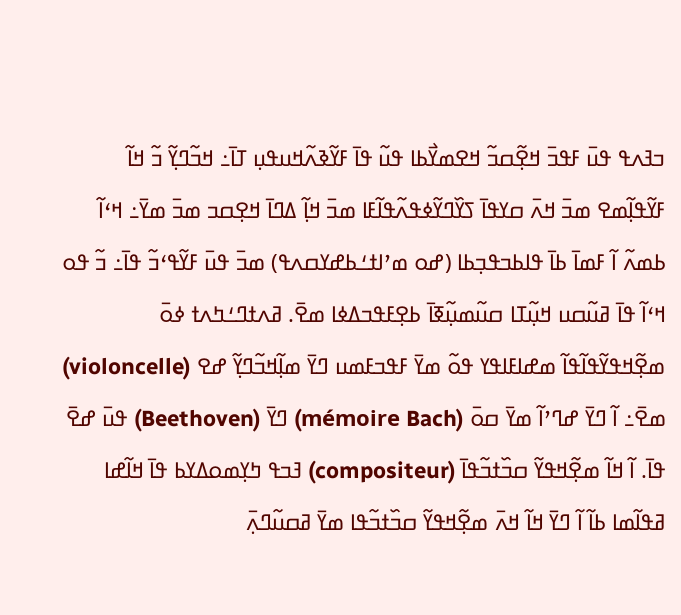ߏߔߍߟ ߟߎ߫ ߓߟߏ߫ ߞߐ߲߬ߛߏ߬ ߞߐߘߌ߯ߕߊ ߟߎ߬ ߟߊ߫ ߓߌ߬ߢߍ߬ߞߎߟߎ߲ ߠߊ߫߸ ߞߏ߬ߣߌ߲߬ ߏ߬ ߞߊ߬ ߓߌ߬ߟߊ߲߬ߘߐ ߘߏ߫ ߞߍ߫ ߛߌߟߊ߫ ߖߌ߰ߣߌ߬ߦߟߍ߬ߟߊ߬ߓߊ ߘߏ߫ ߞߊ߲߬ ߡߣߊ߫ ߞߐ߲ߛߏ ߘߏ߫ ߘߌ߫߸ ߞߵߊ߬ ߕߘߍ߬ ߊ߬ ߓߘߊ߫ ߕߊ߫ ߟߊߕߏߟߏ߲ߕߊ (ߝߋ ߘߴߊߙߑߕߝߌߛߍߟ) ߘߏ߫ ߟߎ߫ ߓߌ߬ߟߵߏ߬ ߟߊ߫߸ ߏ߬ ߟߋ ߞߵߊ߬ ߟߊ߫ ߥߎ߬ߛߎ ߞߎ߲߬ߠߊ ߛߎ߬ߘߎ߲߬ߧߊ߫ ߕߐ߲ߓߟߏߡߦߊ ߘߐ߫. ߥߍߙߣߑߤߍߙ ߦߋ߫ ߘߐ߲߬ߞߟߌ߬ߟߊ߬ߟߊ߬ ߘߝߊߓߊߟߌ ߟߋ߬ ߘߌ߫ ߓߟߏߓߘߎ ߣߌ߫ ߘߊ߲߬ߞߏ߬ߣߌ߲߬ ߝߐ (violoncelle) ߘߐ߫߸ ߊ߬ ߣߌ߫ ߝߣߴߊ߬ ߘߌ߫ ߛߋ߫ (mémoire Bach) ߣߌ߫ (Beethoven) ߟߎ߫ ߝߐ߫ ߟߊ߫. ߊ߬ ߞߊ߬ ߘߐ߲߬ߞߟߌ߬ ߛߏ߰ߙߏ߬ߟߊ߫ (compositeur) ߔߏߟ ߤߌ߲ߘߋߡߌߕ ߟߊ߫ ߞߊ߬ߝߊ ߥߟߊ߬ߘߊ ߕߊ߬ ߊ߬ ߣߌ߫ ߞߊ߬ ߞߍ߫ ߘߐ߲߬ߞߟߌ߬ ߛߏ߰ߙߏ߬ߟߊ ߘߌ߫ ߥߛߎ߬ߣߍ߲߫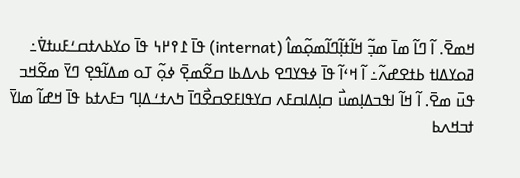ߞߘߐ߫. ߊ߬ ߣߊ߬ ߘߊ߫ ߘߏ߲߬ ߞߊ߬ߙߊ߲߬ߣߊ߬ߘߋ߲߬ߘߊ߮ (internat) ߟߊ߫ ߁߉߂߆ ߟߊ߫ ߋߌߕߍߙߛߑߓߎߙߜ߭߸ ߥߋߌߡߊߙ ߕߙߐߝߍ߬߸ ߊ߬ ߞߵߊ߬ ߟߊ߫ ߦߟߌߣߐ ߕߍߡߕߊ ߛߐ߬ߘߐ߲߫ ߦߋ߲߬ ߠߋ ߘߡߊ߬ߟߐ߲ ߣߌ߫ ߘߐ߬ߞߏ ߟߎ߫ ߘߐ߫. ߊ߬ ߞߊ߬ ߊߟߏߡߊ߲ߘߎ߯ ߛߊ߲ߡߊߛߓߍ ߛߌߟߊߓߐߛߐ߯ߣߊ߫ ߤߍߙߑߡߊ߲ߣ ߏߓߍߙߕ ߟߊ߫ ߞߝߊ߬ ߘߊߌ߫ ߙߏߞߍߕ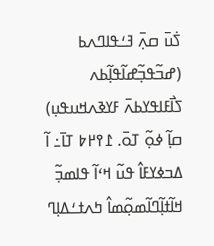ߖ߭ߎ߫ ߛߍ߲߫ ߔߑߟߊߣߍߕ (ߝߏ߬ߟߏ߲߬ߝߊ߬ߟߊ߲߬ߕߍ ߖߊ߯ߓߊߟߌߕߍ߫ ߓߌߢߍߞߎߟߎ߲) ߛߊ߲߬ ߦߋ߲߬ ߠߋ߫. ߁߉߂߈ ߠߊ߫߸ ߊ߬ ߡߏߦߌߓߊ߮ ߟߎ߬ ߞߵߊ߬ ߟߊߘߏ߲߬ ߞߊ߬ߙߊ߲߬ߣߊ߬ߘߋ߲߬ߘߊ߮ ߤߍߙߑߡߊ߲ߣ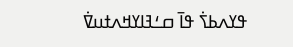ߟߌߍߕߖ߭ ߟߊ߫ ߛߑߔߊߌߞߍߙߎߜ߭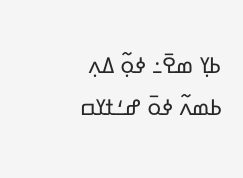ߕߌ߲ ߘߐ߫߸ ߦߋ߲߬ ߡߍ߲ ߕߘߍ߬ ߦߋ߫ ߝߑߙߌߛ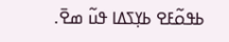ߕߟߋ߬ߓߐ ߕߌ߲ߖߡߊ ߟߎ߬ ߘߐ߫.